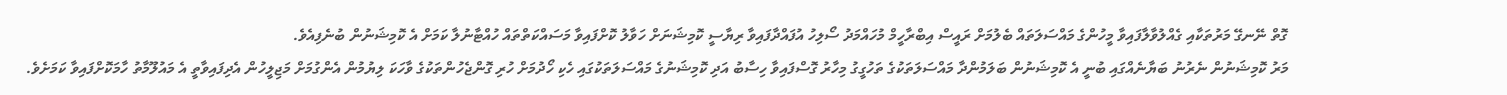ގޮތް ނޭނގޭ މަރުތަކާއި ގެއްލުވާލާފައިވާ މީހުންގެ މައްސަލަތައް ބެލުމަށް ރައީސް އިބްރާހީމް މުހައްމަދު ސޯލިހު އުފައްދާފައިވާ ރިޔާސީ ކޮމިޝަނަށް ހަވާލު ކޮށްފައިވާ މަސައްކަތްތައް ހުއްޓާނުލާ ކަމަށް އެ ކޮމިޝަނުން ބުނެފިއެވެ.
މަރު ކޮމިޝަނުން ނެރުނު ބަޔާނެއްގައި ބުނީ އެ ކޮމިޝަނުން ބަލަމުންދާ މައްސަލަތަކުގެ ތަހުގީގު މިހާރު ގޮސްފައިވާ ހިސާބު އަދި ކޮމިޝަނުގެ މައްސަލަތަކުގައި ހެކި ހޯދުމަށް ހުރި ގޮންޖެހުންތަކުގެ ވާހަކަ ލިޔުމުން އެންގުމަށް މަޖިލީހުން އެދިފައިވާތީ އެ މައުލޫމާތު ހާމަކޮށްފައިވާ ކަމަށެވެ.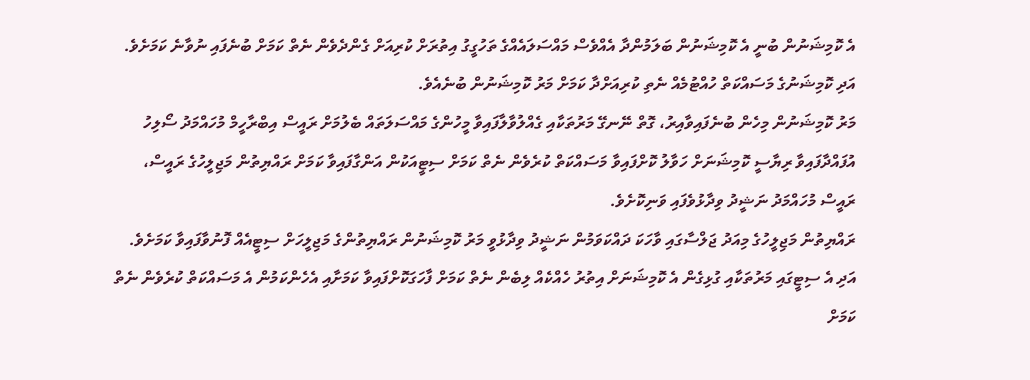އެ ކޮމިޝަނުން ބުނީ އެ ކޮމިޝަނުން ބަލަމުންދާ އެއްވެސް މައްސަލައެއްގެ ތަހުގީގު އިތުރަށް ކުރިއަށް ގެންދެވެން ނެތް ކަމަށް ބުނެފައި ނުވާނެ ކަމަށެވެ. އަދި ކޮމިޝަނުގެ މަސައްކަތް ހުއްޓުމެއް ނެތި ކުރިއަށްދާ ކަމަށް މަރު ކޮމިޝަނުން ބުނެއެވެ.
މަރު ކޮމިޝަނުން މިހެން ބުނެފައިވާއިރު، ގޮތް ނޭނގޭ މަރުތަކާއި ގެއްލުވާލާފައިވާ މީހުންގެ މައްސަލަތައް ބެލުމަށް ރައީސް އިބްރާހީމް މުހައްމަދު ސޯލިހު އުފައްދާފައިވާ ރިޔާސީ ކޮމިޝަނަށް ހަވާލު ކޮށްފައިވާ މަސައްކަތް ކުރެވެން ނެތް ކަމަށް ސިޓީއަކުން އަންގާފައިވާ ކަމަށް ރައްޔިތުން މަޖިލީހުގެ ރައީސް، ރައީސް މުހައްމަދު ނަޝީދު ވިދާޅުވެފައި ވަނިކޮށެވެ.
ރައްޔިތުން މަޖިލީހުގެ މިއަދު ޖަލްސާގައި ވާހަކަ ދައްކަވަމުން ނަޝީދު ވިދާޅުވީ މަރު ކޮމިޝަނުން ރައްޔިތުންގެ މަޖިލީހަށް ސިޓީއެއް ފޮނުވާފައިވާ ކަމަށެވެ. އަދި އެ ސިޓީގައި މަރުތަކާއި ގުޅިގެން އެ ކޮމިޝަނަށް އިތުރު ހެއްކެއް ލިބެން ނެތް ކަމަށް ފާހަގަކޮށްފައިވާ ކަމަށާއި އެހެންކަމުން އެ މަސައްކަތް ކުރެވެން ނެތް ކަމަށް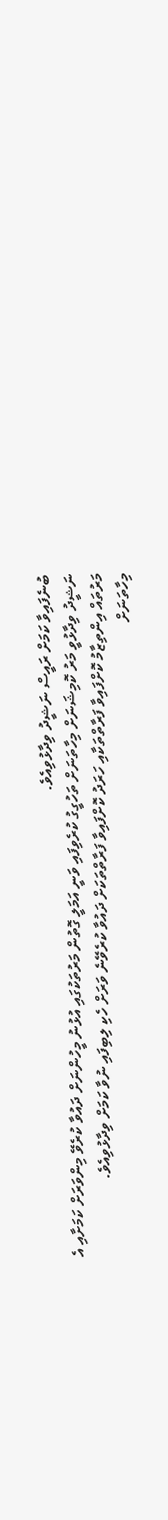ބުނެފައިވާ ކަމަށް ރައީސް ނަޝީދު ވިދާޅުވިއެވެ.
ނަޝީދު ވިދާޅުވީ މަރު ކޮމިޝަނަށް މިހާތަނަށް ތަހުގީގު ކުރެވިފައި ވަނީ އަމަލީ ގޮތުން މަރުތަކުގައި އުޅުނު މީހުންނަށް ދައުވާ ކުރެވޭ މިންވަރަށް ކަމަށާއި އެ މަރުތައް އިންތިޒާމު ކޮށްފައިވާ ފަރާތްތަކާއި ހަރަދު ކޮށްފައިވާ ފަރާތްތަކަށް ދައުވާ ކުރެވޭނެ ވަރަށް ހެކި ލިބިފައި ނުވާ ކަމަށް ވިދާޅުވިއެވެ.
މިހާތަނަށް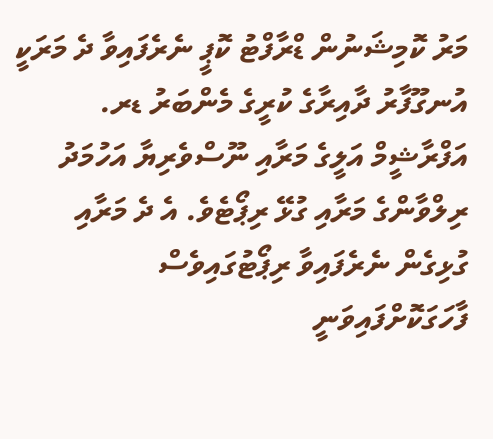މަރު ކޮމިޝަނުން ޑްރާފްޓު ކޮޕީ ނެރެފައިވާ ދެ މަރަކީ އުނގޫފާރު ދާއިރާގެ ކުރީގެ މެންބަރު ޑރ. އަފްރާޝީމް އަލީގެ މަރާއި ނޫސްވެރިޔާ އަހުމަދު ރިލްވާންގެ މަރާއި ގުޅޭ ރިޕޯޓެވެ. އެ ދެ މަރާއި ގުޅިގެން ނެރެފައިވާ ރިޕޯޓުގައިވެސް ފާހަގަކޮށްފައިވަނީ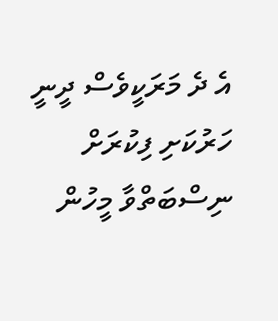އެ ދެ މަރަކީވެސް ދީނީ ހަރުކަށި ފިކުރަށް ނިސްބަތްވާ މީހުން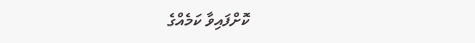ކޮށްފައިވާ ކަމެއްގެ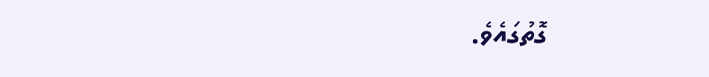ގޮތުގައެވެ.